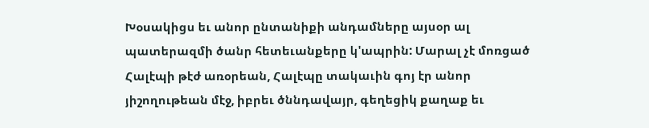Խօսակիցս եւ անոր ընտանիքի անդամները այսօր ալ պատերազմի ծանր հետեւանքերը կ'ապրին: Մարալ չէ մոռցած Հալէպի թէժ առօրեան, Հալէպը տակաւին գոյ էր անոր յիշողութեան մէջ, իբրեւ ծննդավայր, գեղեցիկ քաղաք եւ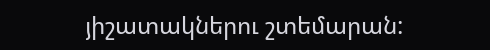յիշատակներու շտեմարան: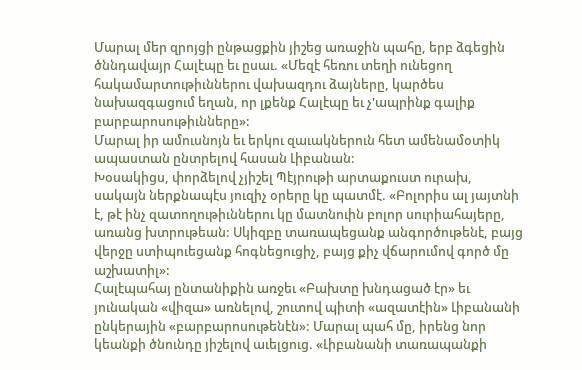Մարալ մեր զրոյցի ընթացքին յիշեց առաջին պահը, երբ ձգեցին ծննդավայր Հալէպը եւ ըսաւ. «Մեզէ հեռու տեղի ունեցող հակամարտութիւններու վախազդու ձայները, կարծես նախազգացում եղան, որ լքենք Հալէպը եւ չ'ապրինք գալիք բարբարոսութիւնները»:
Մարալ իր ամուսնոյն եւ երկու զաւակներուն հետ ամենամօտիկ ապաստան ընտրելով հասան Լիբանան:
Խօսակիցս, փորձելով չյիշել Պէյրութի արտաքուստ ուրախ, սակայն ներքնապէս յուզիչ օրերը կը պատմէ. «Բոլորիս ալ յայտնի է, թէ ինչ զատողութիւններու կը մատնուին բոլոր սուրիահայերը, առանց խտրութեան: Սկիզբը տառապեցանք անգործութենէ, բայց վերջը ստիպուեցանք հոգնեցուցիչ, բայց քիչ վճարումով գործ մը աշխատիլ»:
Հալէպահայ ընտանիքին առջեւ «Բախտը խնդացած էր» եւ յունական «վիզա» առնելով, շուտով պիտի «ազատէին» Լիբանանի ընկերային «բարբարոսութենէն»: Մարալ պահ մը, իրենց նոր կեանքի ծնունդը յիշելով աւելցուց. «Լիբանանի տառապանքի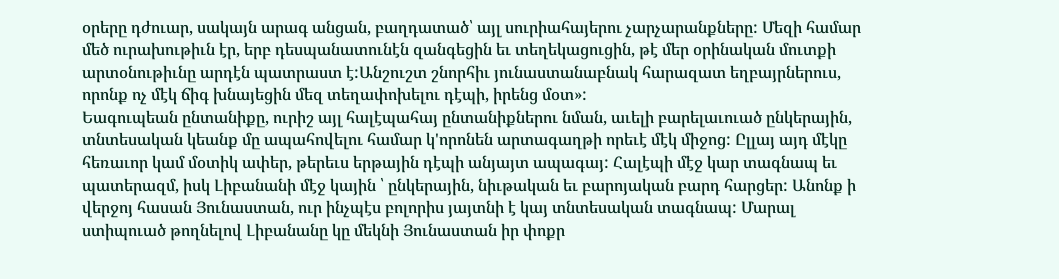օրերը դժուար, սակայն արագ անցան, բաղդատած՝ այլ սուրիահայերու չարչարանքները: Մեզի համար մեծ ուրախութիւն էր, երբ դեսպանատունէն զանգեցին եւ տեղեկացուցին, թէ մեր օրինական մուտքի արտօնութիւնը արդէն պատրաստ է:Անշուշտ շնորհիւ յունաստանաբնակ հարազատ եղբայրներուս, որոնք ոչ մէկ ճիգ խնայեցին մեզ տեղափոխելու դէպի, իրենց մօտ»:
Եագուպեան ընտանիքը, ուրիշ այլ հալէպահայ ընտանիքներու նման, աւելի բարելաւուած ընկերային, տնտեսական կեանք մը ապահովելու համար կ'որոնեն արտագաղթի որեւէ մէկ միջոց: Ըլլայ այդ մէկը հեռաւոր կամ մօտիկ ափեր, թերեւս երթային դէպի անյայտ ապագայ: Հալէպի մէջ կար տագնապ եւ պատերազմ, իսկ Լիբանանի մէջ կային ՝ ընկերային, նիւթական եւ բարոյական բարդ հարցեր: Անոնք ի վերջոյ հասան Յունաստան, ուր ինչպէս բոլորիս յայտնի է կայ տնտեսական տագնապ: Մարալ ստիպուած թողնելով Լիբանանը կը մեկնի Յունաստան իր փոքր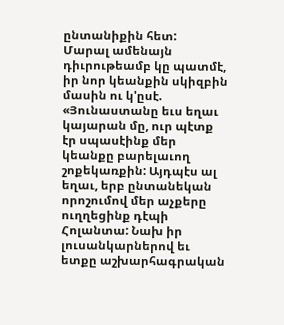ընտանիքին հետ:
Մարալ ամենայն դիւրութեամբ կը պատմէ, իր նոր կեանքին սկիզբին մասին ու կ'ըսէ. «Յունաստանը եւս եղաւ կայարան մը, ուր պէտք էր սպասէինք մեր կեանքը բարելաւող շոքեկառքին: Այդպէս ալ եղաւ, երբ ընտանեկան որոշումով մեր աչքերը ուղղեցինք դէպի Հոլանտա: Նախ իր լուսանկարներով եւ ետքը աշխարհագրական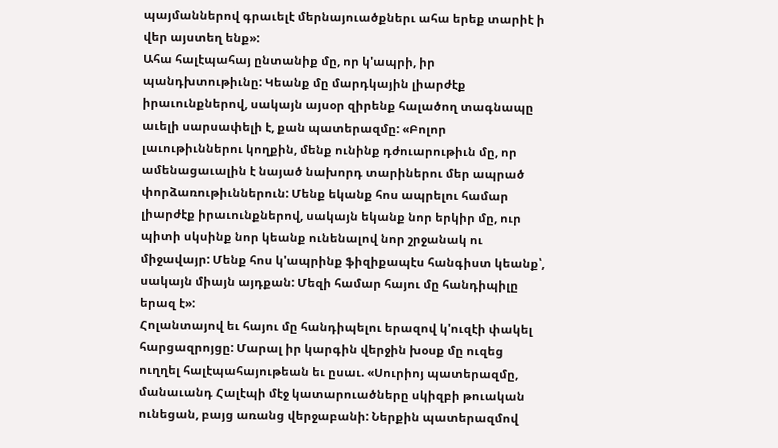պայմաններով գրաւելէ մերնայուածքներւ ահա երեք տարիէ ի վեր այստեղ ենք»:
Ահա հալէպահայ ընտանիք մը, որ կ'ապրի, իր պանդխտութիւնը: Կեանք մը մարդկային լիարժէք իրաւունքներով, սակայն այսօր զիրենք հալածող տագնապը աւելի սարսափելի է, քան պատերազմը: «Բոլոր լաւութիւններու կողքին, մենք ունինք դժուարութիւն մը, որ ամենացաւալին է նայած նախորդ տարիներու մեր ապրած փորձառութիւններուն: Մենք եկանք հոս ապրելու համար լիարժէք իրաւունքներով, սակայն եկանք նոր երկիր մը, ուր պիտի սկսինք նոր կեանք ունենալով նոր շրջանակ ու միջավայր: Մենք հոս կ'ապրինք ֆիզիքապէս հանգիստ կեանք՝, սակայն միայն այդքան: Մեզի համար հայու մը հանդիպիլը երազ է»:
Հոլանտայով եւ հայու մը հանդիպելու երազով կ'ուզէի փակել հարցազրոյցը: Մարալ իր կարգին վերջին խօսք մը ուզեց ուղղել հալէպահայութեան եւ ըսաւ. «Սուրիոյ պատերազմը, մանաւանդ Հալէպի մէջ կատարուածները սկիզբի թուական ունեցան, բայց առանց վերջաբանի: Ներքին պատերազմով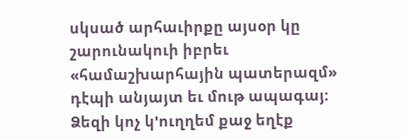սկսած արհաւիրքը այսօր կը շարունակուի իբրեւ «համաշխարհային պատերազմ» դէպի անյայտ եւ մութ ապագայ: Ձեզի կոչ կ'ուղղեմ քաջ եղէք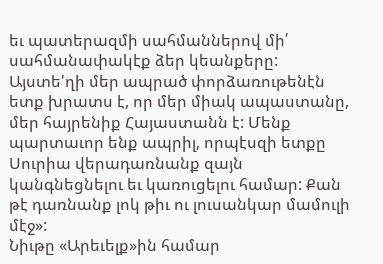եւ պատերազմի սահմաններով մի՛ սահմանափակէք ձեր կեանքերը: Այստե'ղի մեր ապրած փորձառութենէն ետք խրատս է, որ մեր միակ ապաստանը, մեր հայրենիք Հայաստանն է: Մենք պարտաւոր ենք ապրիլ, որպէսզի ետքը Սուրիա վերադառնանք զայն կանգնեցնելու եւ կառուցելու համար: Քան թէ դառնանք լոկ թիւ ու լուսանկար մամուլի մէջ»:
Նիւթը «Արեւելք»ին համար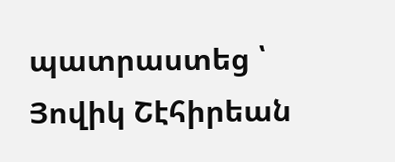պատրաստեց ՝ Յովիկ Շէհիրեան